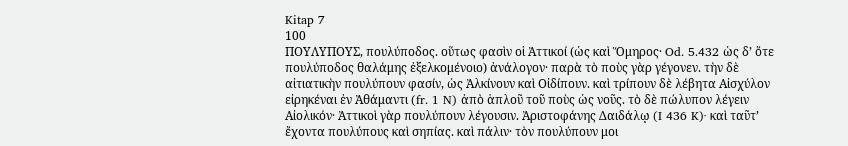Kitap 7
100
ΠΟΥΛΥΠΟΥΣ, πουλύποδος. οὕτως φασὶν οἱ Ἀττικοί (ὡς καὶ Ὅμηρος· Od. 5.432 ὡς δ’ ὅτε πουλύποδος θαλάμης ἐξελκομένοιο) ἀνάλογον· παρὰ τὸ ποὺς γὰρ γέγονεν. τὴν δὲ αἰτιατικὴν πουλύπουν φασίν, ὡς Ἀλκίνουν καὶ Οἰδίπουν. καὶ τρίπουν δὲ λέβητα Αἰσχύλον εἰρηκέναι ἐν Ἀθάμαντι (fr. 1 N) ἀπὸ ἁπλοῦ τοῦ ποὺς ὡς νοῦς. τὸ δὲ πώλυπον λέγειν Αἰολικόν· Ἀττικοὶ γὰρ πουλύπουν λέγουσιν. Ἀριστοφάνης Δαιδάλῳ (I 436 K)· καὶ ταῦτ’ ἔχοντα πουλύπους καὶ σηπίας. καὶ πάλιν· τὸν πουλύπουν μοι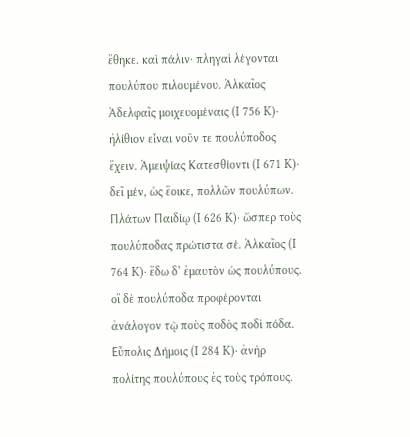ἔθηκε. καὶ πάλιν· πληγαὶ λέγονται πουλύπου πιλουμένου. Ἀλκαῖος Ἀδελφαῖς μοιχευομέναις (I 756 K)· ἠλίθιον εἶναι νοῦν τε πουλύποδος ἔχειν. Ἀμειψίας Κατεσθίοντι (I 671 K)· δεῖ μέν, ὡς ἔοικε, πολλῶν πουλύπων. Πλάτων Παιδίῳ (I 626 K)· ὥσπερ τοὺς πουλύποδας πρώτιστα σέ. Ἀλκαῖος (I 764 K)· ἔδω δ’ ἐμαυτὸν ὡς πουλύπους. οἳ δὲ πουλύποδα προφέρονται ἀνάλογον τῷ ποὺς ποδὸς ποδὶ πόδα. Εὔπολις Δήμοις (I 284 K)· ἀνὴρ πολίτης πουλύπους ἐς τοὺς τρόπους.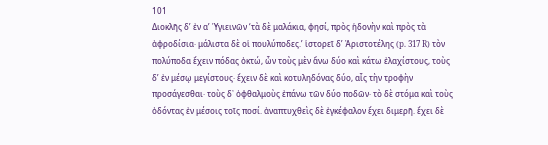101
Διοκλῆς δ’ ἐν αʹ Ὑγιεινῶν ‘τὰ δὲ μαλάκια, φησί, πρὸς ἡδονὴν καὶ πρὸς τὰ ἀφροδίσια· μάλιστα δὲ οἱ πουλύποδες.’ ἱστορεῖ δ’ Ἀριστοτέλης (p. 317 R) τὸν πολύποδα ἔχειν πόδας ὀκτώ, ὧν τοὺς μὲν ἄνω δύο καὶ κάτω ἐλαχίστους, τοὺς δ’ ἐν μέσῳ μεγίστους· ἔχειν δὲ καὶ κοτυληδόνας δύο, αἷς τὴν τροφὴν προσάγεσθαι· τοὺς δ᾽ ὀφθαλμοὺς ἐπάνω τῶν δύο ποδῶν· τὸ δὲ στόμα καὶ τοὺς ὀδόντας ἐν μέσοις τοῖς ποσί. ἀναπτυχθεὶς δὲ ἐγκέφαλον ἔχει διμερῆ. ἔχει δὲ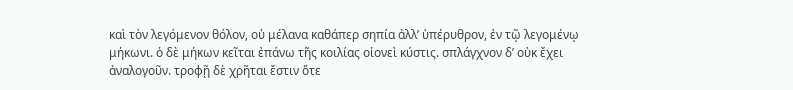καὶ τὸν λεγόμενον θόλον, οὐ μέλανα καθάπερ σηπία ἀλλ’ ὑπέρυθρον, ἐν τῷ λεγομένῳ μήκωνι. ὁ δὲ μήκων κεῖται ἐπάνω τῆς κοιλίας οἱονεὶ κύστις. σπλάγχνον δ’ οὐκ ἔχει ἀναλογοῦν. τροφῇ δὲ χρῆται ἔστιν ὅτε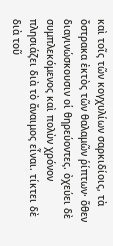καὶ τοῖς τῶν κογχυλίων σαρκιδίοις, τὰ ὄστρακα ἐκτὸς τῶν θαλαμῶν ῥίπτων· ὅθεν διαγινώσκουσιν οἱ θηρεύοντες. ὀχεύει δὲ συμπλεκόμενος καὶ πολὺν χρόνον πλησιάζει διὰ τὸ ἄναιμος εἶναι. τίκτει δὲ διὰ τοῦ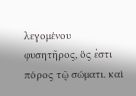λεγομένου φυσητῆρος, ὅς ἐστι πόρος τῷ σώματι. καὶ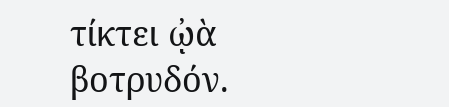τίκτει ᾠὰ βοτρυδόν.